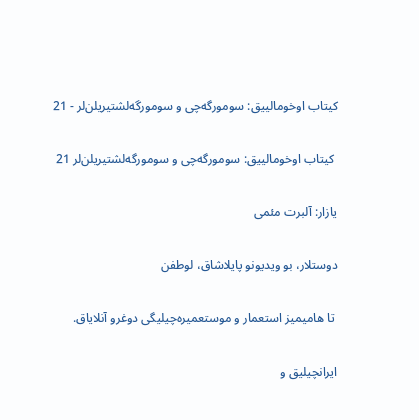کیتاب اوخومالییق: سومورگه‌چی و سومورگه‌لشتیریلن‌لر - 21

 کیتاب اوخومالییق: سومورگه‌چی و سومورگه‌لشتیریلن‌لر 21

یازار: آلبرت مئمی‌

دوستلار، بو‌ ویدیونو‌ پایلاشاق، لوطفن

 تا هامیمیز استعمار و موستعمیره‌‌چیلیگی‌ دوغرو‌ آنلایاق.

ایرانچیلیق‌ و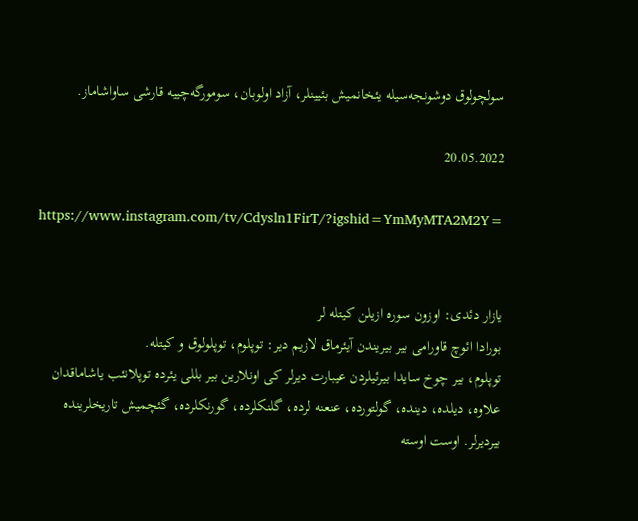سولچولوق دوشونجه‌سیله یئخانمیش‌ بئیینلر، آزاد اولوبان، سومورگه‌چییه قارشی ساواشاماز.

20.05.2022

https://www.instagram.com/tv/Cdysln1FirT/?igshid=YmMyMTA2M2Y=


یازار دئدی: اوزون سوره ازیلن کیتله لر
بورادا ائوچ قاورامی بیر بیریندن آیئرماق لازیم دیر: توپلوم، توپلولوق و کیتله.
توپلوم، بیر چوخ سایدا بیرئیلردن عیبارت دیرلر کی اونلارین بیر بللی یئرده توپلانئب یاشاماقدان علاوه، دیلده، دینده، گولتورده، عنعنه لرده، گلنکلرده، گورنکلرده، گئچمیش تاریخلرینده بیردیرلر. اوست اوسته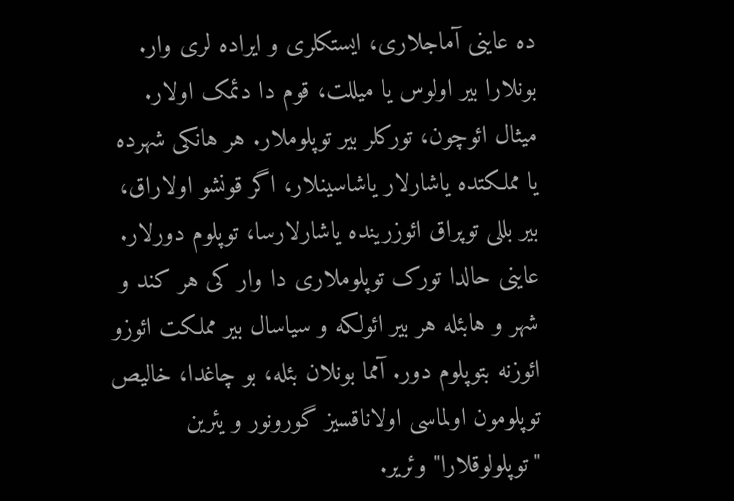ده عاینی آماجلاری، ایستکلری و ایراده لری وار. بونلارا بیر اولوس یا میللت، قوم دا دئمک اولار. میثال ائوچون، تورکلر بیر توپلوملار. هر هانکی شهرده یا مملکتده یاشارلار یاشاسینلار، اگر قونشو اولاراق، بیر بللی توپراق ائوزرینده یاشارلارسا، توپلوم دورلار.
عاینی حالدا تورک توپلوملاری دا وار کی هر کند و شهر و هابئله هر بیر ائولکه و سیاسال بیر مملکت ائوزو ائوزنه بتوپلوم دور. آمما بونلان بئله، بو چاغدا، خالیص توپلومون اولماسی اولاناقسیز گورونور و یئرین "توپلولوقلارا" وئریر.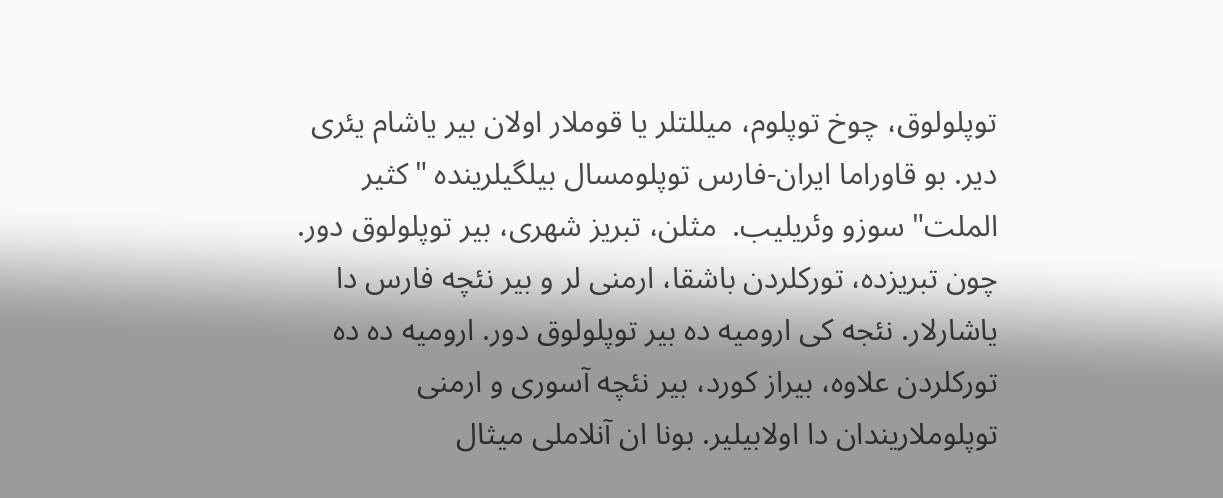توپلولوق، چوخ توپلوم، میللتلر یا قوملار اولان بیر یاشام یئری دیر. بو قاوراما ایران-فارس توپلومسال بیلگیلرینده "کثیر الملت" سوزو وئریلیب.  مثلن، تبریز شهری، بیر توپلولوق دور. چون تبریزده، تورکلردن باشقا، ارمنی لر و بیر نئچه فارس دا یاشارلار. نئجه کی ارومیه ده بیر توپلولوق دور. ارومیه ده ده تورکلردن علاوه، بیراز کورد، بیر نئچه آسوری و ارمنی توپلوملاریندان دا اولابیلیر. بونا ان آنلاملی میثال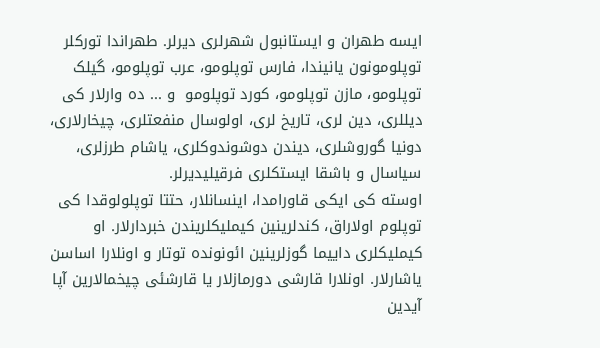ایسه طهران و ایستانبول شهرلری دیرلر. طهراندا تورکلر توپلومونون یانیندا، فارس توپلومو، عرب توپلومو، گیلک توپلومو، مازن توپلومو، کورد توپلومو  و ... ده وارلار کی دیللری، دین لری، تاریخ لری، اولوسال منفعتلری، چیخارلاری، دونیا گوروشلری، دیندن دوشوندوکلری، یاشام طرزلری، سیاسال و باشقا ایستکلری فرقیلیدیرلر.
اوسته کی ایکی قاورامدا، اینسانلار، حتتا توپلولوقدا کی توپلوم اولاراق، کندلرینین کیملیکلریندن خبردارلار. او کیملیکلری داییما گوزلرینین ائونونده توتار و اونلارا اساسن یاشارلار. اونلارا قارشی دورمازلار یا قارشئی چیخمالارین آپا آیدین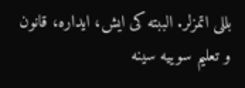بللی اتمزلر. الببته کی ایش، ایداره، قانون و تعلیم سوییه سینه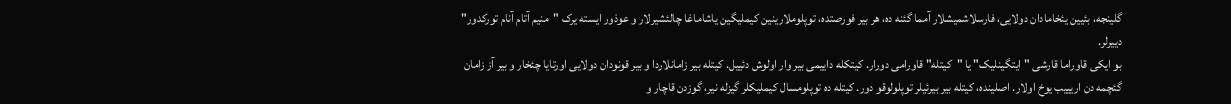گلینجه، بئیین یئخامادان دولایی، فارسلاشمیشلار آمما گئنه ده، هر بیر فورصتده، توپلوملارینین کیملیگین یاشاماغا چالئشیرلار و عوذور ایسته یرک "منیم آتام آنام تورکدور" دییرلر.
بو ایکی قاوراما قارشی "ایتگینلیک" یا "کیتله" قاورامی دورار. کیتکله داییمی بیر وار اولوش دئییل. کیتله بیر زامانلاردا و بیر قونودان دولایی اورتایا چئخار و بیر آز زامان گئچمه دن اریییب یوخ اولار. اصلینده، کیتله بیر بیرئیلر توپلولوقو دور. کیتله ده توپلومسال کیملیکلر گیزله نیر، گوزدن قاچار و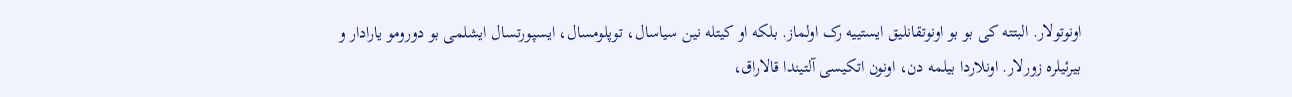اونوتولار. البتته کی بو بو اونوتقانلیق ایستییه رک اولماز. بلکه او کیتله نین سیاسال، توپلومسال، ایسپورتسال ایشلمی بو دورومو یارادار و بیرئیلره زورلار. اونلاردا بیلمه دن، اونون اتکیسی آلتیندا قالاراق،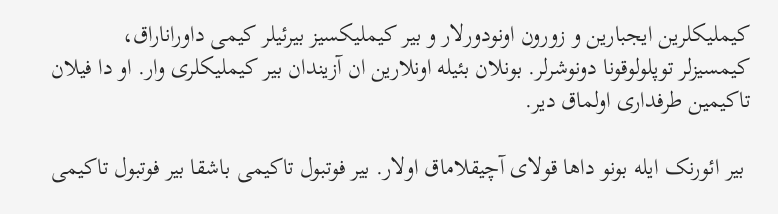کیملیکلرین ایجبارین و زورون اونودورلار و بیر کیملیکسیز بیرئیلر کیمی داوراناراق، کیمسیزلر توپلولوقونا دونوشرلر. بونلان بئیله اونلارین ان آزیندان بیر کیملیکلری وار. او دا فیلان تاکیمین طرفداری اولماق دیر.

 بیر ائورنک ایله بونو داها قولای آچیقلاماق اولار. بیر فوتبول تاکیمی باشقا بیر فوتبول تاکیمی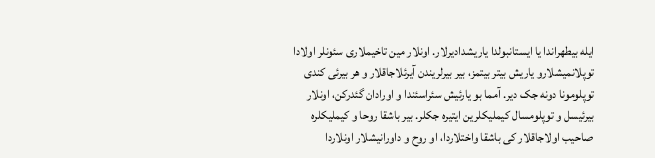ایله بیطهراندا یا ایستانبولدا یاریشدادیرلار. اونلار مین تاخیملاری سئونلر اولادا توپلانمیشلارو یاریش بیتر بیتمز، بیر بیرلریندن آیرئلاجاقلار و هر بیرئی کندی توپلومونا دونه جک دیر. آمما بو یارئیش سئراسئندا و اورادان گئدرکن، اونلار بیرئیسل و توپلومسال کیملیکلرین ایتیره جکلر. بیر باشقا روحا و کیملیکلره صاحیب اولاجاقلار کی باشقا واختلاردا، او روح و داورانیشلار اونلاردا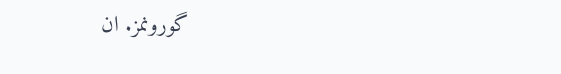گورونمز. ان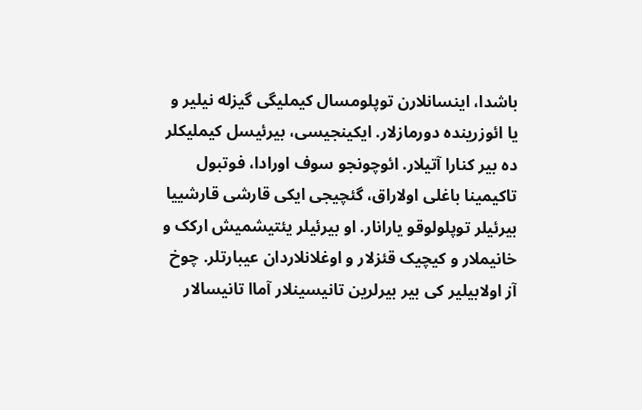باشدا، اینسانلارن توپلومسال کیملیگی گیزله نیلیر و یا ائوزرینده دورمازلار. ایکینجیسی، بیرئیسل کیملیکلر ده بیر کنارا آتیلار. ائوچونجو سوف اورادا، فوتبول تاکیمینا باغلی اولاراق، گئچیجی ایکی قارشی قارشییا بیرئیلر توپلولوقو یارانار. او بیرئیلر یئتیشمیش ارکک و خانیملار و کیچیک قئزلار و اوغلانلاردان عیبارتلر. چوخ آز اولابیلیر کی بیر بیرلرین تانیسینلار آماا تانیسالار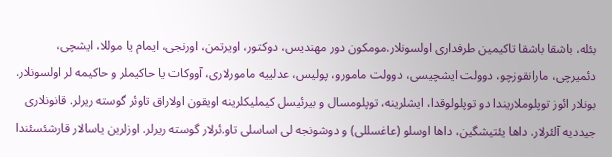بئله، باشقا باشقا تاکیمین طرفداری اولسونلار.مومکون دور مهندیس، دوکتور، اویرتمن، اورنجی، ایمام یا موللا، ایشچی، دئمیرچی، مارانقوزچو، دوولت ایشچیسی، دوولت مامورو، پولیس، عدلییه مامورلاری، آووکات یا حاکیملر و حاکیمه لر اولسونلار.
بونلار ائوز توپلوملاریندا دو توپلولوقدا، ایشلرینه، توپلومسال و بیرئیسل کیملیکلرینه اویقون اولاراق تاوئر گوسته ریرلر. قانونلاری جیددیه آلئرلار. داها یئتیشگین، داها اوسلو (عاغسللی) و دوشونجه لی اساسلی تاو.ئرلار گوسته ریرلر. اوزلرین یاسالار قارشئسئندا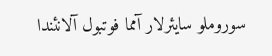سوروملو سایئرلار آمما فوتبول آلانئندا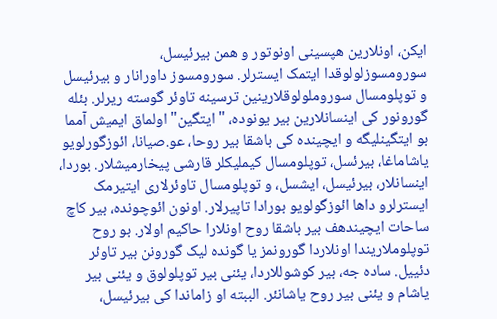ایکن، اونلارین هپسینی اونوتور و همن بیرئیسل، سورومسوزلولوقدا ایتمک ایسترلر. سورومسوز داورانار و بیرئیسل و توپلومسال سوروملولوقلارینین ترسینه تاوئر گوسته ریرلر. بئله گورونور کی اینسانلارین بیر یونوده، "ایتگین" اولماق ایمیش آمما بو ایتگینلیگه و ایچینده کی باشقا بیر روحا، عو.صیانا، ائوزگورلویو یاشاماغا، بیرئسل، توپلومسال کیملیکلر قارشی پیخارمیشلار. بوردا، اینسانلار، بیرئیسل، ایشسل، و توپلومسال تاوئرلاری ایتیرمک ایسترلرو داها ائوزگولویو بورادا تاپیرلار. اونون ائوچونده، بیر کاچ ساحات ایچیندهف بیر باشقا روح اونلارا حاکیم اولار. بو روح توپلوملاریندا اونلاردا گورونمز یا گونده لیک گورونن بیر تاوئر دئییل. ساده جه، بیر کوشوللاردا، یئنی بیر توپلولوق و یئنی بیر یاشام و یئنی بیر روح یاشانئر. الببته او زاماندا کی بیرئیسل،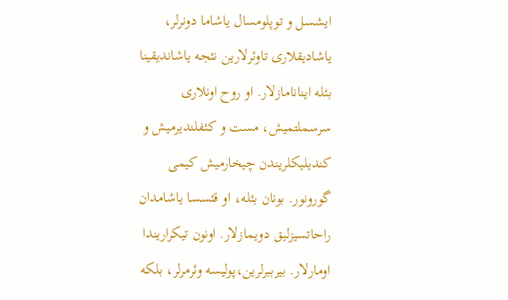ایشسل و توپلومسال یاشاما دونرلر، یاشادیقلاری تاوئرلارین نئجه یاشاندیقینا بئله اینانامازلار. او روح اونلاری سرسملتمیش، مست و کئفلندیرمیش و کندیلیکلریندن چیخارمیش کیمی گورونور. بونان بئله، او قئسسا یاشامدان راحاتسیزلیق دویمازلار. اونون تیکراریندا اومارلار. بیرببرلرین،پولیسه‌ وئرمرلر، بلکه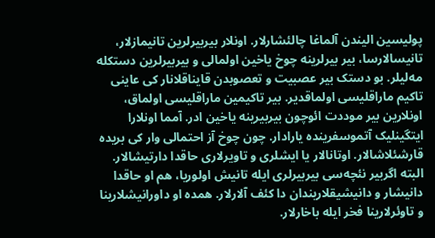پولیسین‌ الیندن‌ آلماغا‌ چالئشارلار. اونلار‌ بیربیرلرین تانیمازلار، تانیسالارسا، بیر بیرلرینه‌ چوخ یاخین اولمالی و بیربیرلرین دستکله مه‌لیلر. بو دستک بیر عصبیت و تعصوبدن‌ قایناقلانار کی عاینی‌ تاکیم ماراقلیسی اولماقدیر. بیر تاکیمین ماراقلیسی اولماق، اونلارین بیر موددت‌ ائوچون‌ بیربیرینه‌ یاخین‌ ادر. آمما‌ اونلارا‌ ایتگینلیک‌ آتموسفرینده‌ یارادار. چون چوخ آز احتمالی وار کی بریده قارشئلاشالار. اوتانالار یا ایشلری‌ و تاویرلاری‌ حاقدا‌ دارتیشالار‌. البته اگربیر نئچه‌سی بیربیرلری‌ ایله تانیش‌ اولوریا، هم او حاقدا دانیشار و دانیشیقلاریندان‌ دا کئف‌ آلارلار. همده او داورانیشلارینا و تاوئرلارینا‌ فخر ایله باخارلار.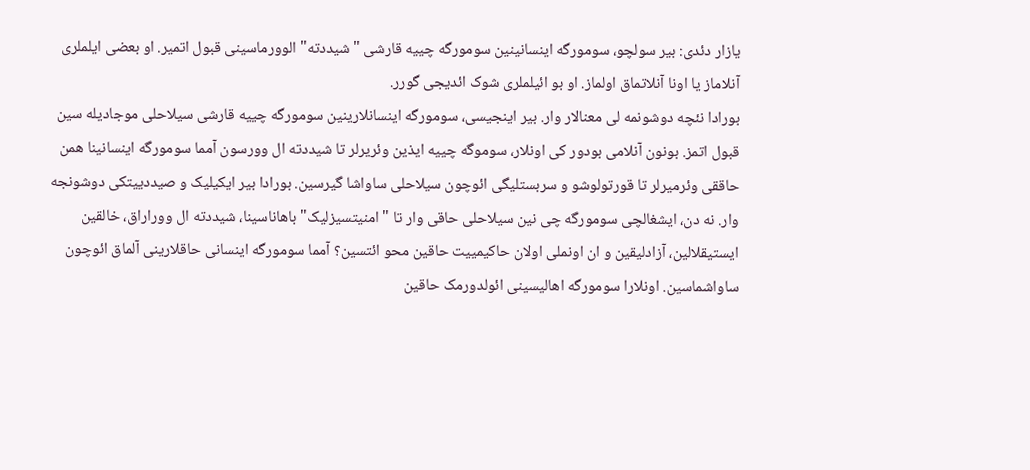یازار دئدی: بیر سولچو، سومورگه اینسانینین سومورگه چییه قارشی "شیددته" الوورماسینی قبول اتمیر. او بعضی ایلملری آنلاماز یا اونا آنلاتماق اولماز. او بو ائیلملری شوک ائدیجی گورر.
بورادا نئچه دوشونمه لی معنالار وار. بیر اینجیسی، سومورگه اینسانلارینین سومورگه چییه قارشی سیلاحلی موجادیله سین قبول اتمز. بونون آنلامی بودور کی اونلار، سوموگه چییه ایذین وئریرلر تا شیددته ال وورسون آمما سومورگه اینسانینا همن حاققی وئرمیرلر تا قورتولوشو و سربستلیگی ائوچون سیلاحلی ساواشا گیرسین. بورادا بیر ایکیلیک و صیددییتکی دوشونجه وار. نه دن، ایشغالچی سومورگه چی نین سیلاحلی حاقی وار تا "امنیتسیزلیک" باهاناسینا، شیددته ال ووراراق، خالقین ایستیقلالین، آزادلیقین و ان اونملی اولان حاکیمییت حاقین محو ائتسین؟ آمما سومورگه اینسانی حاقلارینی آلماق ائوچون ساواشماسین. اونلارا سومورگه اهالیسینی ائولدورمک حاقین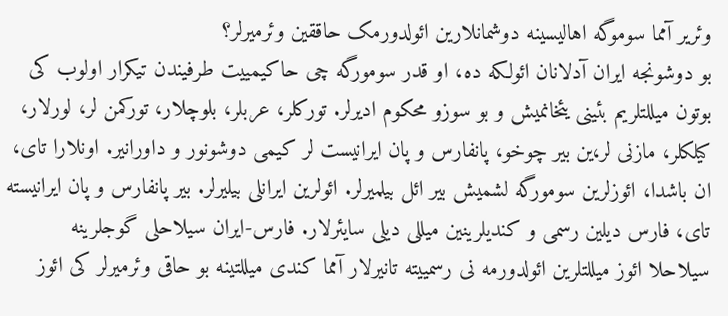وئریر آمما سوموگه اهالیسینه دوشمانلارین ائولدورمک حاققین وئرمیرلر؟
بو دوشونجه ایران آدلانان ائولکه ده، او قدر سومورگه چی حاکیمییت طرفیندن تیکرار اولوب کی بوتون میللتلریم بئینی یئخانمیش و بو سوزو محکوم ادیرلر. تورکلر، عربلر، بلوچلار، تورکمن لر، لورلار، کیلکلر، مازنی لر،ین بیر چوخو، پانفارس و پان ایرانیست لر کیمی دوشونور و داورانیر. اونلارا تای، ان باشدا، ائوزلرین سومورگه لشمیش بیر ائل بیلمیرلر. ائولرین ایرانلی بیلیرلر. بیر پانفارس و پان ایرانیسته تای، فارس دیلین رسمی و کندیلرینین میللی دیلی سایئرلار. فارس-ایران سیلاحلی گوجلرینه سیلاحلا ائوز میللتلرین ائولدورمه نی رسمییته تانیرلار آمما کندی میللتینه بو حاقی وئرمیرلر کی ائوز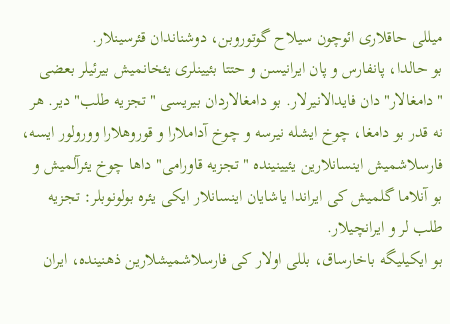میللی حاقلاری ائوچون سیلاح گوتوروبن، دوشناندان قئرسینلار.
بو حالدا، پانفارس و پان ایرانیسن و حتتا بئیینلری یئخانمیش بیرئیلر بعضی "دامغالار"دان فایدالانیرلار. بو دامغالاردان بیریسی "تجزیه طلب" دیر. هر نه قدر بو دامغا، چوخ ایشله نیرسه و چوخ آداملارا و قوروهلارا وورولور ایسه، فارسلاشمیش اینسانلارین یئیینینده "تجزیه قاورامی" داها چوخ یئرآلمیش و بو آنلاما گلمیش کی ایراندا یاشایان اینسانلار ایکی یئره بولونوبلر: تجزیه طلب لر و ایرانچیلار.
بو ایکیلیگه باخارساق، بللی اولار کی فارسلاشمیشلارین ذهنینده، ایران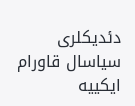دئدیکلری سیاسال قاورام ایکییه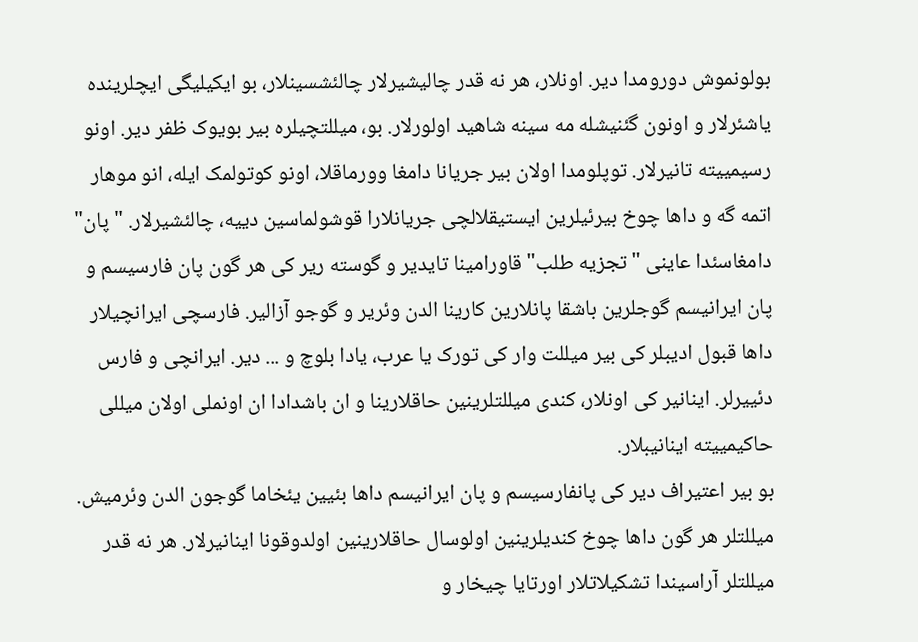بولونموش دورومدا دیر. اونلار، هر نه قدر چالیشیرلار چالئشسینلار، بو ایکیلیگی ایچلرینده یاشئرلار و اونون گئنیشله مه سینه شاهید اولورلار. بو، میللتچیلره بیر بویوک ظفر دیر. اونو رسیمییته تانیرلار. توپلومدا اولان بیر جریانا دامغا وورماقلا، اونو کوتولمک ایله، انو موهار اتمه گه و داها چوخ بیرئیلرین ایستیقلالچی جریانلارا قوشولماسین دییه، چالئشیرلار. "پان" دامغاسئدا عاینی "تجزیه طلب" قاورامینا تایدیر و گوسته ریر کی هر گون پان فارسیسم و پان ایرانیسم گوجلرین باشقا پانلارین کارینا الدن وئریر و گوجو آزالیر. فارسچی ایرانچیلار داها قبول ادیبلر کی بیر میللت وار کی تورک یا عرب، یادا بلوچ و ... دیر. ایرانچی و فارس دئییرلر. اینانیر کی اونلار، کندی میللتلرینین حاقلارینا و ان باشدادا ان اونملی اولان میللی حاکیمییته اینانیبلار.
بو بیر اعتیراف دیر کی پانفارسیسم و پان ایرانیسم داها بئیین یئخاما گوجون الدن وئرمیش. میللتلر هر گون داها چوخ کندیلرینین اولوسال حاقلارینین اولدوقونا اینانیرلار. هر نه قدر میللتلر آراسیندا تشکیلاتلار اورتایا چیخار و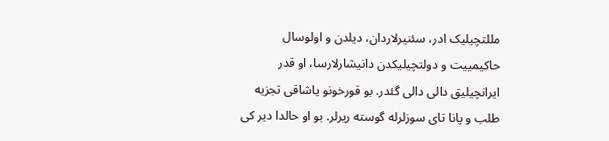مللتچیلیک ادر، سئنیرلاردان، دیلدن و اولوسال حاکیمییت و دولتچیلیکدن دانیشارلارسا، او قدر ایرانچیلیق دالی دالی گئدر. بو قورخونو یاشاقی تجزیه طلب و پانا تای سوزلرله گوسته ریرلر. بو او حالدا دیر کی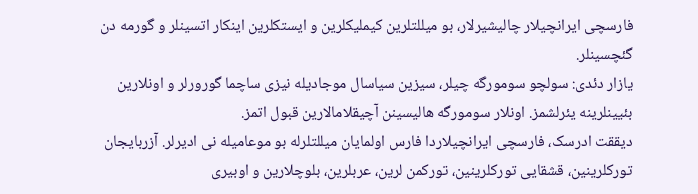فارسچی ایرانچیلار چالیشیرلار، بو میللتلرین کیملیکلرین و ایستکلرین اینکار اتسینلر و گورمه دن گئچسینلر.
یازار دئدی: سولچو سومورگه چیلر، سیزین سیاسال موجادیله نیزی ساچما گورورلر و اونلارین بئیینلرینه یئرلشمز. اونلار سومورگه هالیسینن آچیقلامالارین قبول اتمز.
دیققت ادرسک، فارسچی ایرانچیلاردا فارس اولمایان میللتلرله بو موعامیله نی ادیرلر. آزربایجان تورکلرینین، قشقایی تورکلرینین، تورکمن لرین، عربلرین، بلوچلارین و اوبیری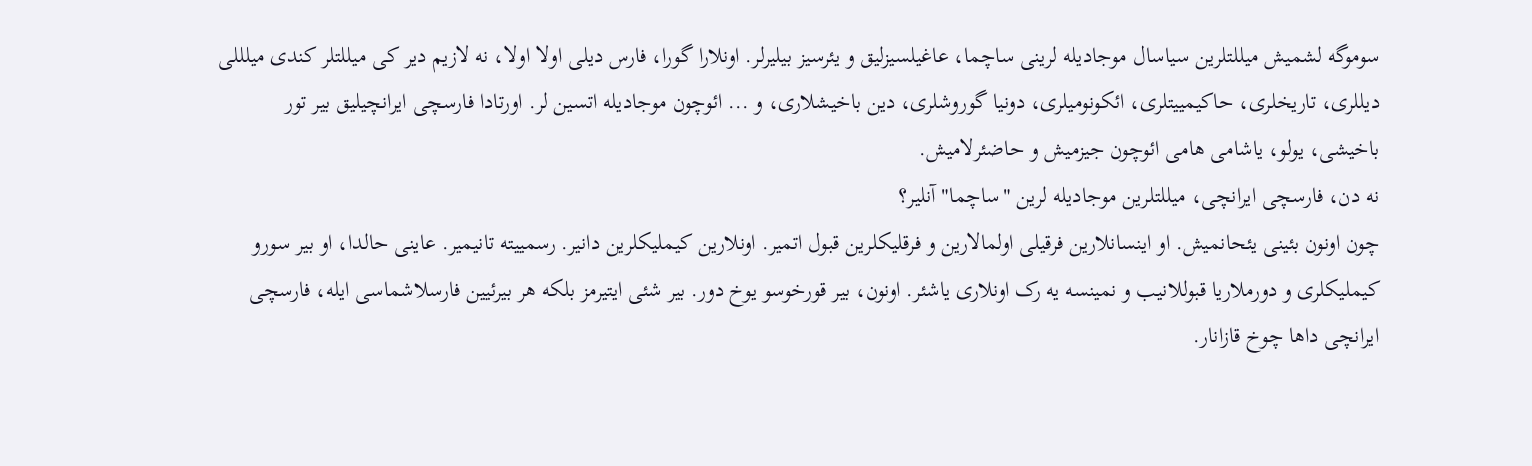سوموگه لشمیش میللتلرین سیاسال موجادیله لرینی ساچما، عاغیلسیزلیق و یئرسیز بیلیرلر. اونلارا گورا، فارس دیلی اولا اولا، نه لازیم دیر کی میللتلر کندی میلللی دیللری، تاریخلری، حاکیمییتلری، ائکونومیلری، دونیا گوروشلری، دین باخیشلاری، و ... ائوچون موجادیله اتسین لر. اورتادا فارسچی ایرانچیلیق بیر تور باخیشی، یولو، یاشامی هامی ائوچون جیزمیش و حاضئرلامیش.
نه دن، فارسچی ایرانچی، میللتلرین موجادیله لرین "ساچما" آنلیر؟
چون اونون بئینی یئحانمیش. او اینسانلارین فرقیلی اولمالارین و فرقلیکلرین قبول اتمیر. اونلارین کیملیکلرین دانیر. رسمییته تانیمیر. عاینی حالدا، او بیر سورو کیملیکلری و دورملاریا قبوللانیب و نمینسه یه رک اونلاری یاشئر. اونون، بیر قورخوسو یوخ دور. بیر شئی ایتیرمز بلکه هر بیرئیین فارسلاشماسی ایله، فارسچی ایرانچی داها چوخ قازانار.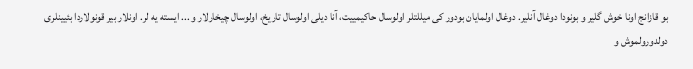بو قازانج اونا خوش گلیر و بونودا دوغال آنلیر. دوغال اولمایان بودور کی میللتلر اولوسال حاکیمییت، آنا دیلی اولوسال تاریخ، اولوسال چیخارلار و ... ایسته یه لر. اونلار بیر قونولاردا بئیینلری دولدورولموش و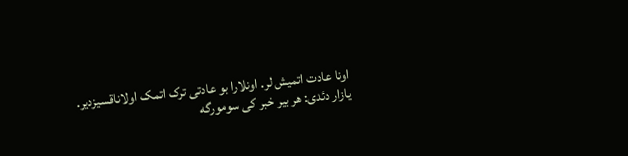اونا عادت اتمیش لر. اونلارا بو عادتی ترک اتمک اولاناقسیزدیر.
یازار دئدی: هر بیر خبر کی سومورگه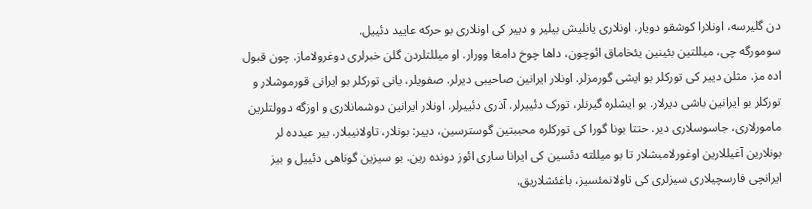دن گلیرسه، اونلارا کوشقو دویار. اونلاری یانلیش بیلیر و دییر کی اونلاری بو حرکه عایید دئییل.
سومورگه چی، میللتین بئینین یئخاماق ائوچون، داها چوخ دامغا وورار. او میللتلردن گلن خبرلری دوغرولاماز. چون قبول اده مز. مثلن دییر کی تورکلر بو ایشی گورمزلر. اونلار ایرانین صاحیبی دیرلر. صفویلر، یانی تورکلر بو ایرانی قورموشلار و تورکلر بو ایرانین باشی دیرلار. بو ایشلره گیرنلر، تورک دئییرلر. آذری دئییرلر. اونلار ایرانین دوشمانلاری و اوزگه دوولتلرین مامورلاری، جاسوسلاری دیر. حتتا بونا گورا کی تورکلره محببتین گوسترسین، دییر: بونلار، تاولانیبلار. بیر عیدده لر بونلارین آغیللارین اوغورلامبشلار تا بو میللته دئسین کی ایرانا ساری ائوز دونده رین. بو سیزین گوناهی دئییل و بیز ایرانچی فارسچیلاری سیزلری کی تاولانمئسیز، باغئشلاریق.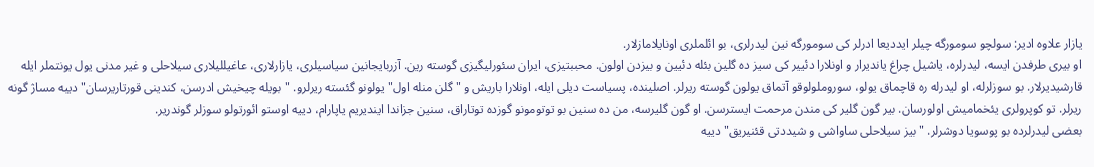یازار علاوه ادیر: سولچو سومورگه چیلر ایددیعا ادرلر کی سومورگه نین لیدرلری، بو ائلملری اونایلامازلار.
او بیری طرفدن ایسه، لیدرلره، یاشیل چراغ یاندیرار و اونلارا دئییر کی سیز ده گلین بئله دئیین و بیزدن اولون. محببتیزی، ایران سئورلیگیزی گوسته رین. آزربایجانین سیاسیلری، یازارلاری، عاغیللیلاری سیلاحلی و غیر مدنی یول یونتملر ایله قارشیدیرلار. بو سوزلرله، او لیدرله ره قاچماق یولو، سوروملولوقو آتماق یولون گوسته ریرلر. اصلینده، پسیاست دیلی ایله، اونلارا باریش و "گلن منله اول" یولونو گئسته ریرلرو. "بویله چیخیش ادرسن، کندینی قورتاریرسان" دییه مساژ گونه ریرلر. تو کوپرولری یئخمامیش اولورسان. بیر گون گلیر کی مندن مرحمت ایسترسن. او گون گلیرسه، من ده سنین بو توتومونو گوزده توتاراق، سنین جزاندا ایندیریم یاپارام، دییه اوستو ائورتولو سوزلر گوندریر.
بعضی لیدرلرده بو پوسویا دوشرلر. "بیز سیلاحلی ساواشی و شیددتی قئنیریق" دییه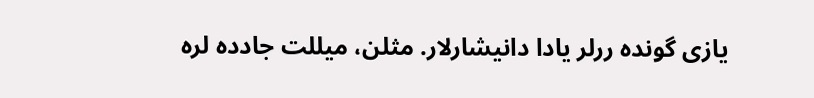یازی گونده ررلر یادا دانیشارلار. مثلن، میللت جادده لره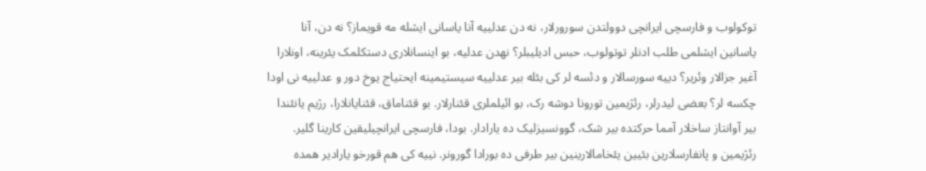توکولوب و فارسچی ایرانچی دوولتدن سورورلار، نه دن عدلییه آنا یاسانی ایشله مه قویماز؟ نه دن، آنا یاسانین ایشلمی طلب ادنلر توتولوب، حبس ادیلیبلر؟ نهدن عدلیه، بو اینسانلاری دستکلمک یئرینه، اونلارا آغیر جزالار وئریر؟ دییه سورسالار و دئسه لر کی بئله بیر عدلییه سیستیمینه ایحتیاج یوخ دور و عدلییه نی اودا چکسه لر؟ بعضی لیدرلر، رئژیمین تورونا دوشه رک، بو ائیلملری قئنارلار. بو قئناماق، قئنایانلارا، رژیم یانئندا بیر آوانتاز ساخلار آمما حرکتده بیر شک، گوونسیزلیک ده یارادار. بودا، فارسچی ایرانچیلیقین کارینا گلیر.
رئژیمین و پانفارسلارین بئیین یئخامالارینین بیر طرفی ده بورادا گورونر. نییه کی هم قورخو یارادیر همده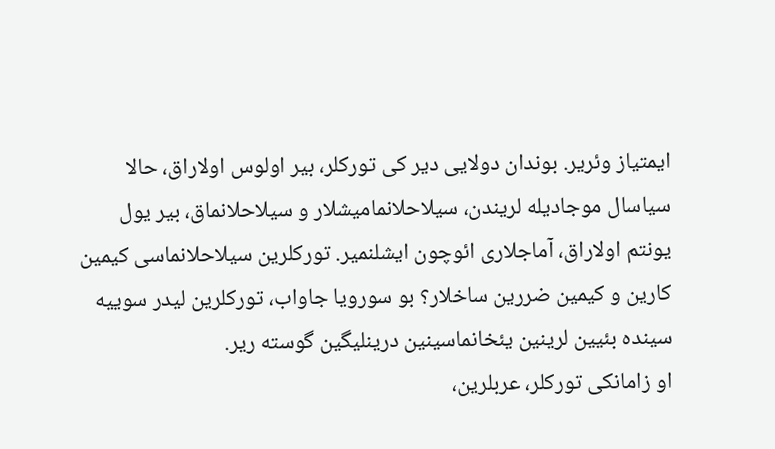ایمتیاز وئریر. بوندان دولایی دیر کی تورکلر، بیر اولوس اولاراق، حالا سیاسال موجادیله لریندن، سیلاحلانمامیشلار و سیلاحلانماق، بیر یول یونتم اولاراق، آماجلاری ائوچون ایشلنمیر. تورکلرین سیلاحلانماسی کیمین کارین و کیمین ضررین ساخلار؟ بو سورویا جاواب، تورکلرین لیدر سوییه سینده بئیین لرینین یئخانماسینین درینلیگین گوسته ریر.
او زامانکی تورکلر، عربلرین،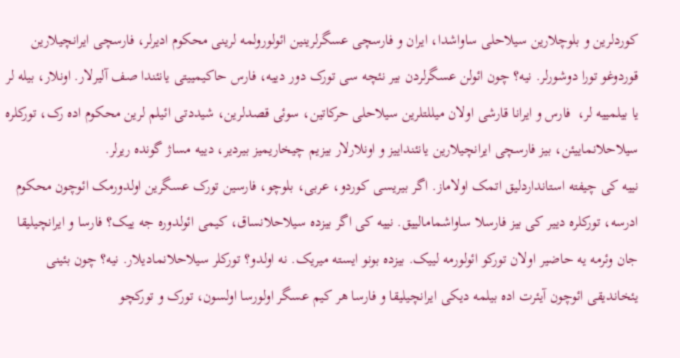کوردلرین و بلوچلارین سیلاحلی ساواشدا، ایران و فارسچی عسگرلرینین ائولورولمه لرینی محکوم ادیرلر، فارسچی ایرانچیلارین قوردوغو تورا دوشورلر. نیه؟ چون ائولن عسگرلردن بیر نئچه سی تورک دور دییه، فارس حاکیمییتی یانئندا صف آلیرلار. اونلار، بیله لر یا بیلمییه لر،  فارس و ایرانا قارشی اولان میللتلرین سیلاحلی حرکاتین، سوئی قصدلرین، شیددتی ائیلم لرین محکوم اده رک، تورکلره سیلاحلانماییئن، بیز فارسچی ایرانچیلارین یانئنداییز و اونلارلار بیزیم چیخاریمیز بیردیر، دییه مساژ گونده ریرلر.
نییه کی چیفته استانداردلیق اتمک اولاماز. اگر بیریسی کوردو، عربی، بلوچو، فارسین تورک عسگرین اولدورمک ائوچون محکوم ادرسه، تورکلره دییر کی بیز فارسلا ساواشمامالییق. نییه کی اگر بیزده سیلاحلانساق، کیمی ائولدوره جه ییک؟ فارسا و ایرانچیلیقا جان وئرمه یه حاضیر اولان تورکو ائولورمه لییک. بیزده بونو ایسته میریک. نه اولدو؟ تورکلر سیلاحلانمادیلار. نیه؟ چون بئینی یئخاندیقی ائوچون آیئرت اده بیلمه دیکی ایرانچیلیقا و فارسا هر کیم عسگر اولورسا اولسون، تورک و تورکچو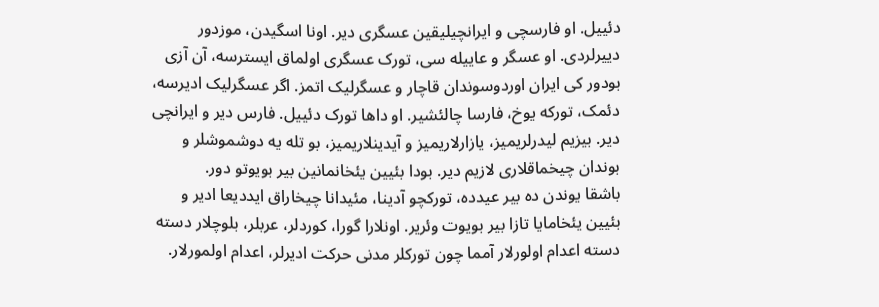دئییل. او فارسچی و ایرانچیلیقین عسگری دیر. اونا اسگیدن، موزدور دییرلردی. او عسگر و عاییله سی، تورک عسگری اولماق ایسترسه، آن آزی بودور کی ایران اوردوسوندان قاچار و عسگرلیک اتمز. اگر عسگرلیک ادیرسه، دئمک، تورکه یوخ، فارسا چالئشیر. او داها تورک دئییل. فارس دیر و ایرانچی دیر. بیزیم لیدرلریمیز، یازارلاریمیز و آیدینلاریمیز، بو تله یه دوشموشلر و بوندان چیخماقلاری لازیم دیر. بودا بئیین یئخانمانین بیر بویوتو دور.
باشقا یوندن ده بیر عیدده، تورکچو آدینا، مئیدانا چیخاراق ایددیعا ادیر و بئیین یئخامایا تازا بیر بویوت وئریر. اونلارا گورا، کوردلر، عربلر، بلوچلار دسته دسته اعدام اولورلار آمما چون تورکلر مدنی حرکت ادیرلر، اعدام اولمورلار.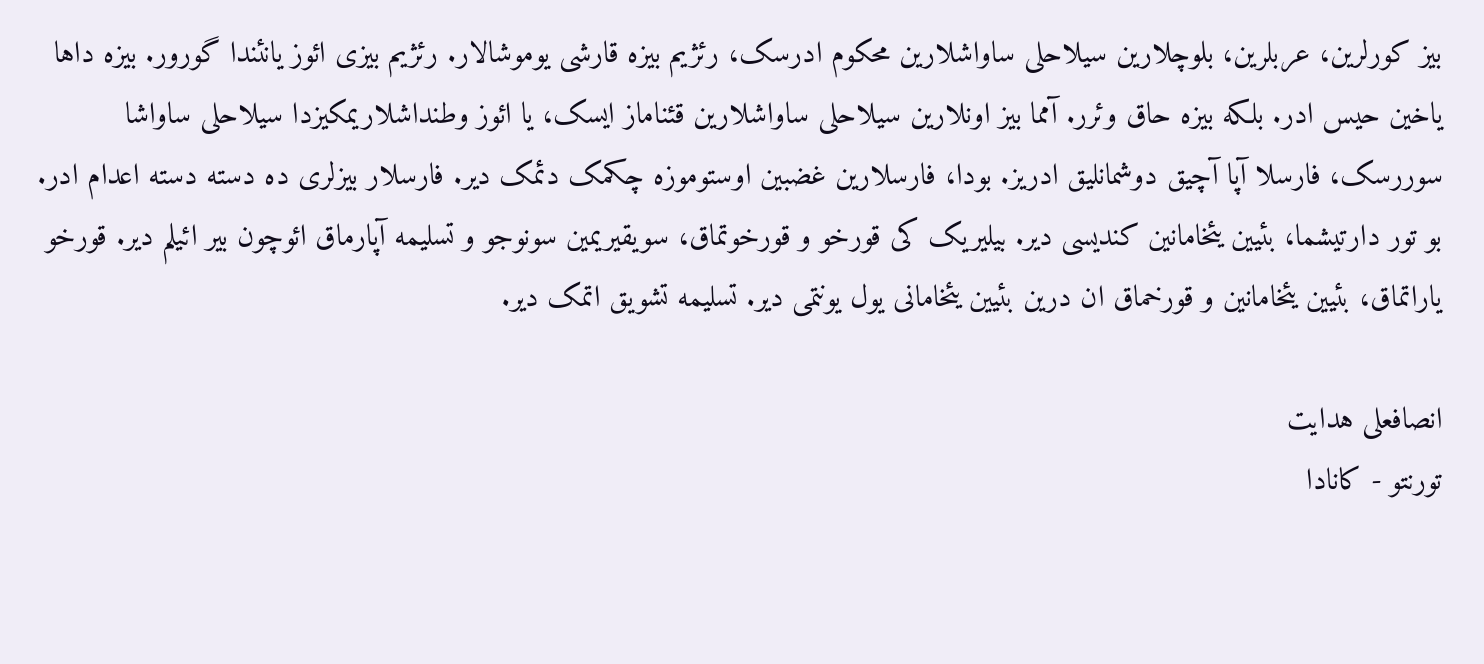بیز کورلرین، عربلرین، بلوچلارین سیلاحلی ساواشلارین محکوم ادرسک، رئژیم بیزه قارشی یوموشالار. رئژیم بیزی ائوز یانئندا گورور. بیزه داها یاخین حیس ادر. بلکه بیزه حاق وئرر. آمما بیز اونلارین سیلاحلی ساواشلارین قئناماز ایسک، یا ائوز وطنداشلاریمکیزدا سیلاحلی ساواشا سوررسک، فارسلا آپا آچیق دوشمانلیق ادریز. بودا، فارسلارین غضبین اوستوموزه چکمک دئمک دیر. فارسلار بیزلری ده دسته دسته اعدام ادر.
بو تور دارتیشما، بئیین یئخامانین کندیسی دیر. بیلیریک کی قورخو و قورخوتماق، سویقیریمین سونوجو و تسلیمه آپارماق ائوچون بیر ائیلم دیر. قورخو یاراتماق، بئیین یئخامانین و قورخماق ان درین بئیین یئخامانی یول یونتمی دیر. تسلیمه تشویق اتمک دیر.

انصافعلی هدایت
تورنتو - کانادا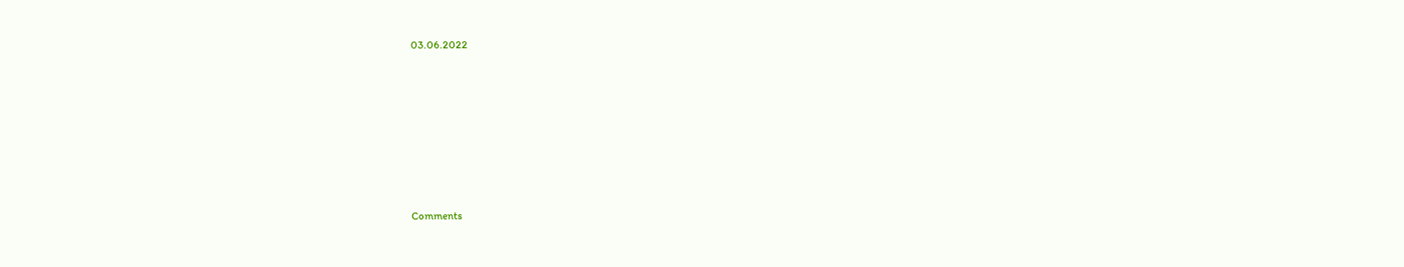03.06.2022












Comments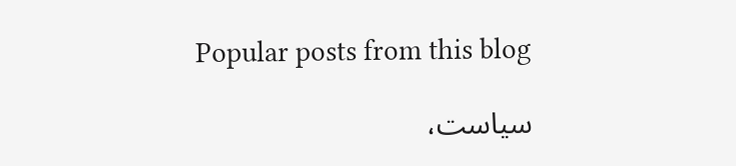Popular posts from this blog

سیاست،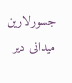جسورلارین میدانی دیر